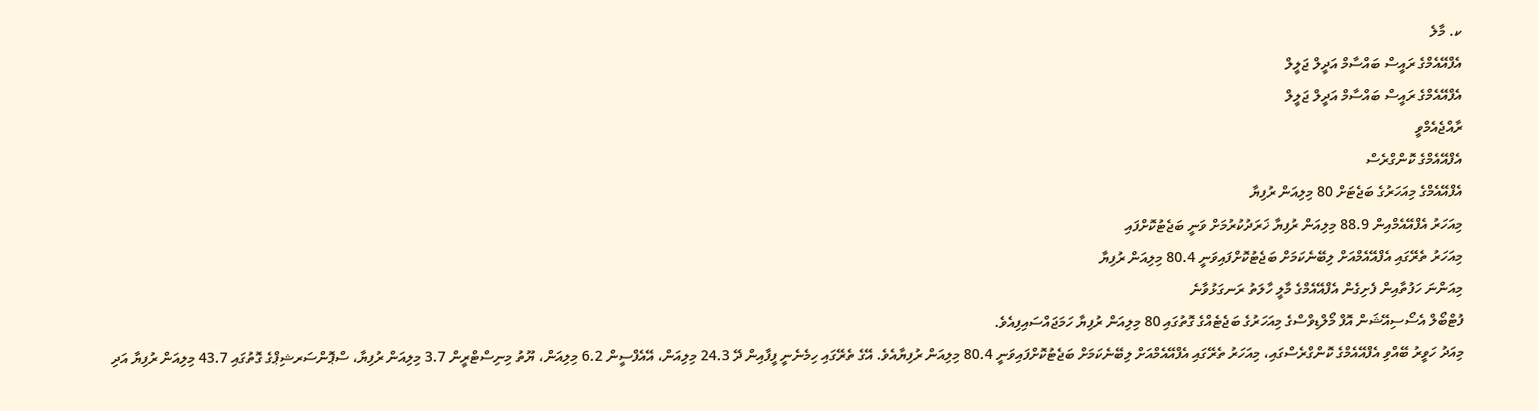ކ. މާލެ
އެފްއޭއެމްގެ ރައީސް ބައްސާމް އަދީލް ޖަލީލް
އެފްއޭއެމްގެ ރައީސް ބައްސާމް އަދީލް ޖަލީލް
ރާއްޖެއެމްވީ
އެފްއޭއެމްގެ ކޮންގްރެސް
އެފްއޭއެމްގެ މިއަހަރުގެ ބަޖެޓަށް 80 މިލިއަން ރުފިޔާ
މިއަހަރު އެފްއޭއެމްއިން 88.9 މިލިއަން ރުފިޔާ ޚަރަދުކުރުމަށް ވަނީ ބަޖެޓުކޮށްފައި
މިއަހަރު ތެރޭގައި އެފްއޭއެމްއަށް ލިބޭނެކަމަށް ބަޖެޓުކޮށްފައިވަނީ 80.4 މިލިއަން ރުފިޔާ
މިއަންނަ ހަފުތާއިން ފެށިގެން އެފްއޭއެމްގެ މާލީ ހާލަތު ރަނގަޅުވާނެ
ފުޓްބޯލް އެސޯސިއޭޝަން އޮފް މޯލްޑިވްސްގެ މިއަހަރުގެ ބަޖެޓެއްގެ ގޮތުގައި 80 މިލިއަން ރުފިޔާ ހަމަޖައްސައިފިއެވެ.
މިއަދު ހަވީރު ބޭއްވި އެފްއޭއެމްގެ ކޮންގްރެސްގައި، މިއަހަރު ތެރޭގައި އެފްއޭއެމްއަށް ލިބޭނެކަމަށް ބަޖެޓުކޮށްފައިވަނީ 80.4 މިލިއަން ރުފިޔާއެވެ. އޭގެ ތެރޭގައި ހިމެނެނީ ފީފާއިން ދޭ 24.3 މިލިއަން، އޭއެފްސީން 6.2 މިލިއަން، ޔޫތު މިނިސްޓްރީން 3.7 މިލިއަން ރުފިޔާ، ސްޕޮންސަރޝިޕްގެ ގޮތުގައި 43.7 މިލިއަން ރުފިޔާ އަދި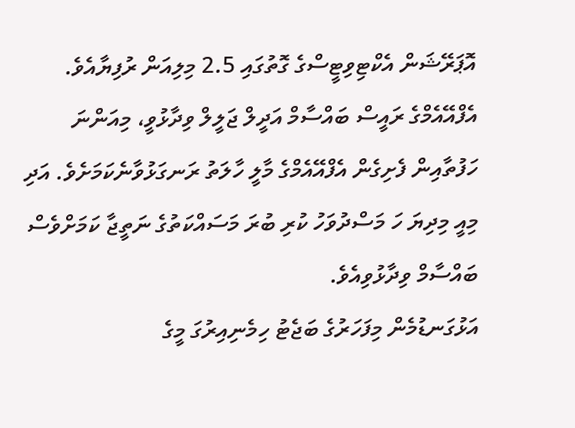އޮޕަރޭޝަން އެކްޓިވިޓީސްގެ ގޮތުގައި 2.5 މިލިއަން ރުފިޔާއެވެ.
އެފްއޭއެމްގެ ރައީސް ބައްސާމް އަދީލް ޖަލީލް ވިދާޅުވީ، މިއަންނަ ހަފުތާއިން ފެށިގެން އެފްއޭއެމްގެ މާލީ ހާލަތު ރަނގަޅުވާނެކަމަށެވެ. އަދި މިއީ މިދިޔަ ހަ މަސްދުވަހު ކުރި ބުރަ މަސައްކަތުގެ ނަތީޖާ ކަމަށްވެސް ބައްސާމް ވިދާޅުވިއެވެ.
އަޅުގަނޑުމެން މިފަހަރުގެ ބަޖެޓު ހިމެނިއިރުގަ މީގެ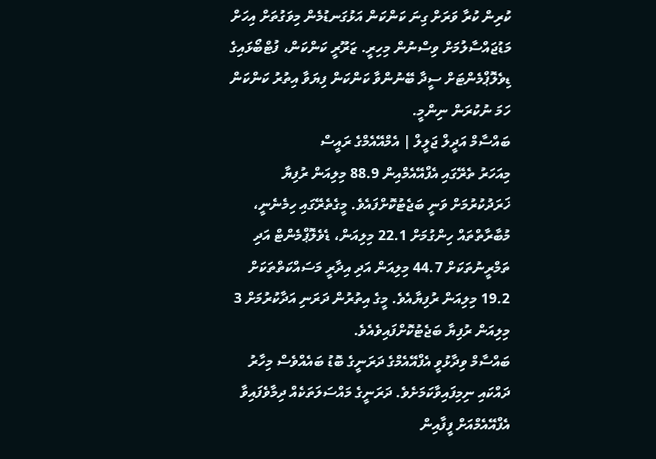ކުރިން ކުރާ ވަރަށް ގިނަ ކަންކަން އަޅުގަނޑުމެން މިވަގުތަށް އިހަށް މަޑުޖައްސާލުމަށް ވިސްނުން މިހިރީ. ޒަރޫރީ ކަންކަން، ފުޓްބޯޅައިގެ ޑިވެލޮޕްމެންޓަށް ސީދާ ބޭނުންވާ ކަންކަން ފިޔަވާ އިތުރު ކަންކަން ހަމަ ނުކުރަން ނިންމީ.
ބައްސާމް އަދީލް ޖަލީލް | އެމްއޭއެމްގެ ރައީސް
މިއަހަރު ތެރޭގައި އެފްއޭއެމްއިން 88.9 މިލިއަން ރުފިޔާ ޚަރަދުކުރުމަށް ވަނީ ބަޖެޓުކޮށްފައެވެ. މީގެތެރޭގައި ހިމެނެނީ، މުބާރާތްތައް ހިންގުމަށް 22.1 މިލިއަން، ޑެވެލޮޕްމެންޓް އަދި ތަމްރީނުތަކަށް 44.7 މިލިއަން އަދި އިދާރީ މަސައްކަތްތަކަށް 19.2 މިލިއަން ރުފިޔާއެވެ. މީގެ އިތުރުން ދަރަނި އަދާކުރުމަށް 3 މިލިއަން ރުފިޔާ ބަޖެޓުކޮށްފައިވެއެވެ.
ބައްސާމް ވިދާޅުވީ އެފްއޭއެމްގެ ދަރަނީގެ ބޮޑު ބައެއްވެސް މިހާރު ދައްކައި ނިމިފައިވާކަމަށެވެ. ދަރަނީގެ މައްސަލަތަކެއް ދިމާވެފައިވާ އެފްއޭއެމްއަށް ފީފާއިން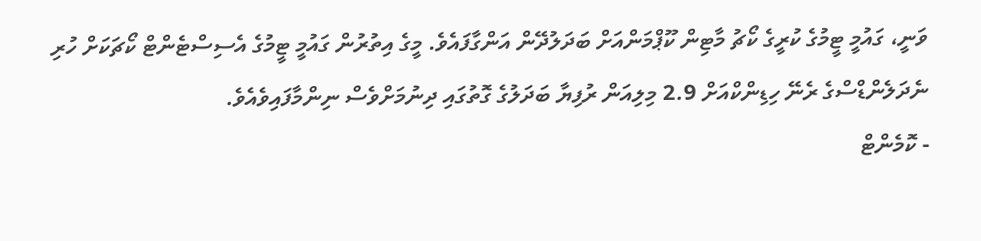ވަނީ، ގައުމީ ޓީމުގެ ކުރީގެ ކޯޗު މާޓިން ކޫޕްމަންއަށް ބަދަލުދޭން އަންގާފައެވެ. މީގެ އިތުރުން ގައުމީ ޓީމުގެ އެސިސްޓެންޓް ކޯޗަކަށް ހުރި ނެދަލެންޑްސްގެ ރެނޭ ހިޑިންކްއަށް 2.9 މިލިއަން ރުފިޔާ ބަދަލުގެ ގޮތުގައި ދިނުމަށްވެސް ނިންމާފައިވެއެވެ.
- ކޮމެންޓް